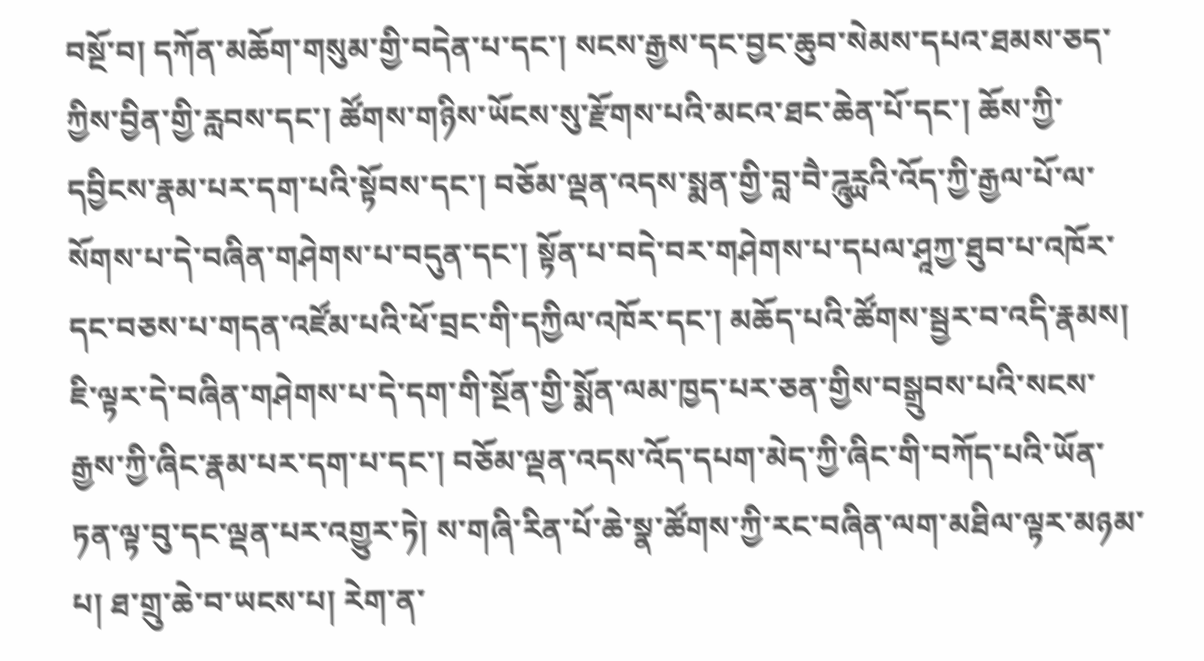བསྔོ་བ། དཀོན་མཆོག་གསུམ་གྱི་བདེན་པ་དང་། སངས་རྒྱས་དང་བྱང་ཆུབ་སེམས་དཔའ་ཐམས་ཅད་ཀྱིས་བྱིན་གྱི་རླབས་དང་། ཚོགས་གཉིས་ཡོངས་སུ་རྫོགས་པའི་མངའ་ཐང་ཆེན་པོ་དང་། ཆོས་ཀྱི་དབྱིངས་རྣམ་པར་དག་པའི་སྟོབས་དང་། བཅོམ་ལྡན་འདས་སྨན་གྱི་བླ་བཻ་ཌཱུཪྻའི་འོད་ཀྱི་རྒྱལ་པོ་ལ་སོགས་པ་དེ་བཞིན་གཤེགས་པ་བདུན་དང་། སྟོན་པ་བདེ་བར་གཤེགས་པ་དཔལ་ཤཱཀྱ་ཐུབ་པ་འཁོར་དང་བཅས་པ་གདན་འཛོམ་པའི་ཕོ་བྲང་གི་དཀྱིལ་འཁོར་དང་། མཆོད་པའི་ཚོགས་སྦྱར་བ་འདི་རྣམས། ཇི་ལྟར་དེ་བཞིན་གཤེགས་པ་དེ་དག་གི་སྔོན་གྱི་སྨོན་ལམ་ཁྱད་པར་ཅན་གྱིས་བསྒྲུབས་པའི་སངས་རྒྱས་ཀྱི་ཞིང་རྣམ་པར་དག་པ་དང་། བཅོམ་ལྡན་འདས་འོད་དཔག་མེད་ཀྱི་ཞིང་གི་བཀོད་པའི་ཡོན་ཏན་ལྟ་བུ་དང་ལྡན་པར་འགྱུར་ཏེ། ས་གཞི་རིན་པོ་ཆེ་སྣ་ཚོགས་ཀྱི་རང་བཞིན་ལག་མཐིལ་ལྟར་མཉམ་པ། ཐ་གྲུ་ཆེ་བ་ཡངས་པ། རེག་ན་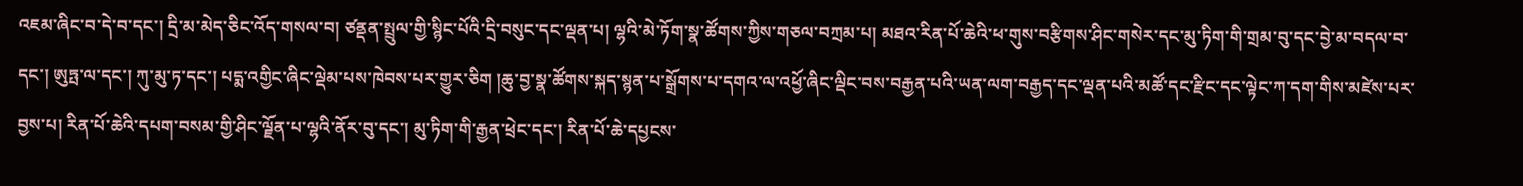འཇམ་ཞིང་བ་དེ་བ་དང་། དྲི་མ་མེད་ཅིང་འོད་གསལ་བ། ཙནྡན་སྤྲུལ་གྱི་སྙིང་པོའི་དྲི་བསུང་དང་ལྡན་པ། ལྷའི་མེ་ཏོག་སྣ་ཚོགས་ཀྱིས་གཅལ་བཀྲམ་པ། མཐའ་རིན་པོ་ཆེའི་ཕ་གུས་བརྩིགས་ཤིང་གསེར་དང་མུ་ཏིག་གི་གྲམ་བུ་དང་བྱེ་མ་བདལ་བ་དང་། ཨུཏྤ་ལ་དང་། ཀུ་མུ་ཏ་དང་། པདྨ་འགྱིང་ཞིང་ལྡེམ་པས་ཁེབས་པར་གྱུར་ཅིག །ཆུ་བྱ་སྣ་ཚོགས་སྐད་སྙན་པ་སྒྲོགས་པ་དགའ་ལ་འཕྱོ་ཞིང་ལྡིང་བས་བརྒྱན་པའི་ཡན་ལག་བརྒྱད་དང་ལྡན་པའི་མཚོ་དང་རྫིང་དང་ལྟེང་ཀ་དག་གིས་མཛེས་པར་བྱས་པ། རིན་པོ་ཆེའི་དཔག་བསམ་གྱི་ཤིང་ལྗོན་པ་ལྷའི་ནོར་བུ་དང་། མུ་ཏིག་གི་རྒྱན་ཕྲེང་དང་། རིན་པོ་ཆེ་དཔྱངས་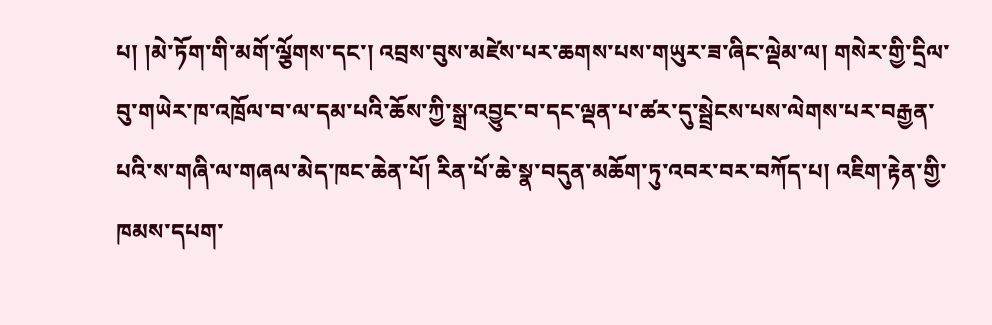པ། །མེ་ཏོག་གི་མགོ་ལྕོགས་དང་། འབྲས་བུས་མཛེས་པར་ཆགས་པས་གཡུར་ཟ་ཞིང་ལྡེམ་ལ། གསེར་གྱི་དྲིལ་བུ་གཡེར་ཁ་འཁྲོལ་བ་ལ་དམ་པའི་ཆོས་ཀྱི་སྒྲ་འབྱུང་བ་དང་ལྡན་པ་ཚར་དུ་སྦྲེངས་པས་ལེགས་པར་བརྒྱན་པའི་ས་གཞི་ལ་གཞལ་མེད་ཁང་ཆེན་པོ། རིན་པོ་ཆེ་སྣ་བདུན་མཆོག་ཏུ་འབར་བར་བཀོད་པ། འཇིག་རྟེན་གྱི་ཁམས་དཔག་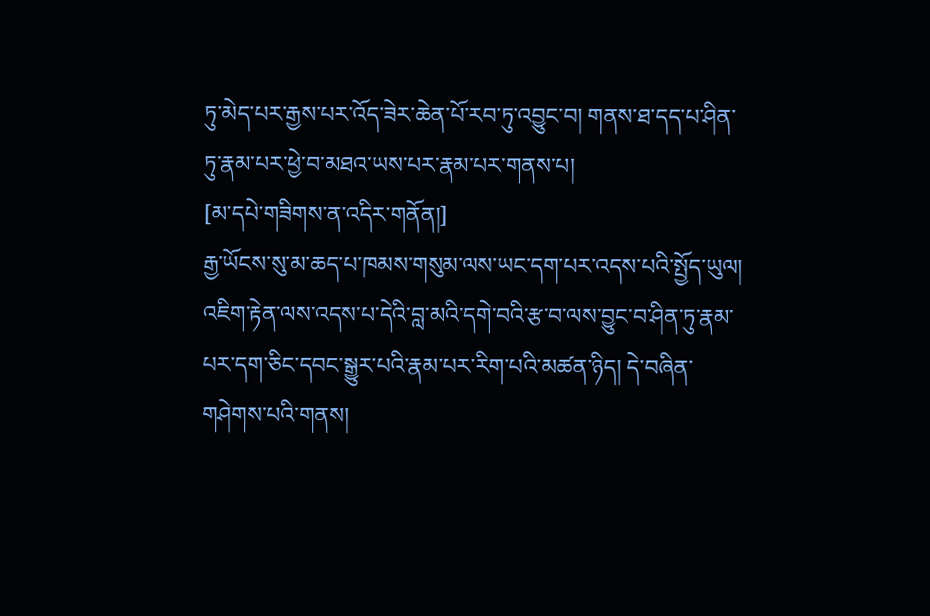ཏུ་མེད་པར་རྒྱས་པར་འོད་ཟེར་ཆེན་པོ་རབ་ཏུ་འབྱུང་བ། གནས་ཐ་དད་པ་ཤིན་ཏུ་རྣམ་པར་ཕྱེ་བ་མཐའ་ཡས་པར་རྣམ་པར་གནས་པ།
[མ་དཔེ་གཟིགས་ན་འདིར་གནོན།]
རྒྱ་ཡོངས་སུ་མ་ཆད་པ་ཁམས་གསུམ་ལས་ཡང་དག་པར་འདས་པའི་སྤྱོད་ཡུལ། འཇིག་རྟེན་ལས་འདས་པ་དེའི་བླ་མའི་དགེ་བའི་རྩ་བ་ལས་བྱུང་བ་ཤིན་ཏུ་རྣམ་པར་དག་ཅིང་དབང་སྒྱུར་པའི་རྣམ་པར་རིག་པའི་མཚན་ཉིད། དེ་བཞིན་གཤེགས་པའི་གནས།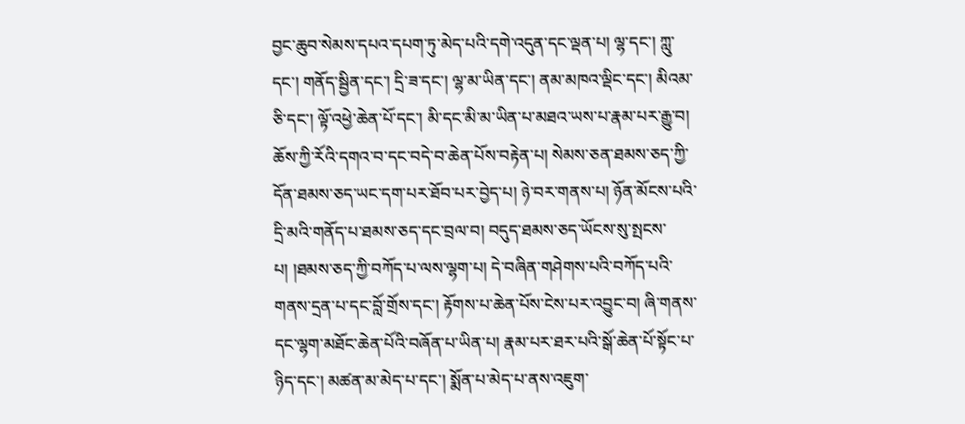བྱང་ཆུབ་སེམས་དཔའ་དཔག་ཏུ་མེད་པའི་དགེ་འདུན་དང་ལྡན་པ། ལྷ་དང་། ཀླུ་དང་། གནོད་སྦྱིན་དང་། དྲི་ཟ་དང་། ལྷ་མ་ཡིན་དང་། ནམ་མཁའ་ལྡིང་དང་། མིའམ་ཅི་དང་། ལྟོ་འཕྱེ་ཆེན་པོ་དང་། མི་དང་མི་མ་ཡིན་པ་མཐའ་ཡས་པ་རྣམ་པར་རྒྱུ་བ། ཆོས་ཀྱི་རོའི་དགའ་བ་དང་བདེ་བ་ཆེན་པོས་བརྟེན་པ། སེམས་ཅན་ཐམས་ཅད་ཀྱི་དོན་ཐམས་ཅད་ཡང་དག་པར་ཐོབ་པར་བྱེད་པ། ཉེ་བར་གནས་པ། ཉོན་མོངས་པའི་དྲི་མའི་གནོད་པ་ཐམས་ཅད་དང་བྲལ་བ། བདུད་ཐམས་ཅད་ཡོངས་སུ་སྤངས་པ། །ཐམས་ཅད་ཀྱི་བཀོད་པ་ལས་ལྷག་པ། དེ་བཞིན་གཤེགས་པའི་བཀོད་པའི་གནས་དྲན་པ་དང་བློ་གྲོས་དང་། རྟོགས་པ་ཆེན་པོས་ངེས་པར་འབྱུང་བ། ཞི་གནས་དང་ལྷག་མཐོང་ཆེན་པོའི་བཞོན་པ་ཡིན་པ། རྣམ་པར་ཐར་པའི་སྒོ་ཆེན་པོ་སྟོང་པ་ཉིད་དང་། མཚན་མ་མེད་པ་དང་། སྨོན་པ་མེད་པ་ནས་འཇུག་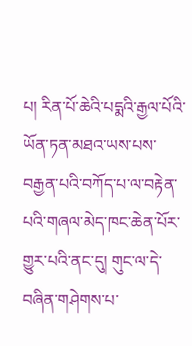པ། རིན་པོ་ཆེའི་པདྨའི་རྒྱལ་པོའི་ཡོན་ཏན་མཐའ་ཡས་པས་བརྒྱན་པའི་བཀོད་པ་ལ་བརྟེན་པའི་གཞལ་མེད་ཁང་ཆེན་པོར་གྱུར་པའི་ནང་དུ། གུང་ལ་དེ་བཞིན་གཤེགས་པ་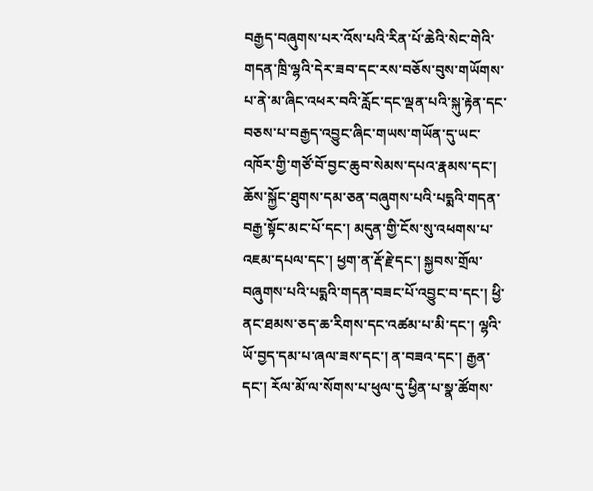བརྒྱད་བཞུགས་པར་འོས་པའི་རིན་པོ་ཆེའི་སེང་གེའི་གདན་ཁྲི་ལྷའི་དེར་ཟབ་དང་རས་བཅོས་བུས་གཡོགས་པ་ནེ་མ་ཞིང་འཕར་བའི་རློང་དང་ལྡན་པའི་སྐུ་རྟེན་དང་བཅས་པ་བརྒྱད་འབྱུང་ཞིང་གཡས་གཡོན་དུ་ཡང་འཁོར་གྱི་གཙོ་བོ་བྱང་ཆུབ་སེམས་དཔའ་རྣམས་དང་། ཆོས་སྐྱོང་ཐུགས་དམ་ཅན་བཞུགས་པའི་པདྨའི་གདན་བརྒྱ་སྟོང་མང་པོ་དང་། མདུན་གྱི་ངོས་སུ་འཕགས་པ་འཇམ་དཔལ་དང་། ཕྱག་ན་རྡོ་རྗེ་དང་། སྐྱབས་གྲོལ་བཞུགས་པའི་པདྨའི་གདན་བཟང་པོ་འབྱུང་བ་དང་། ཕྱི་ནང་ཐམས་ཅད་ཆ་རིགས་དང་འཚམ་པ་མི་དང་། ལྷའི་ཡོ་བྱད་དམ་པ་ཞལ་ཟས་དང་། ན་བཟའ་དང་། རྒྱན་དང་། རོལ་མོ་ལ་སོགས་པ་ཕུལ་དུ་ཕྱིན་པ་སྣ་ཚོགས་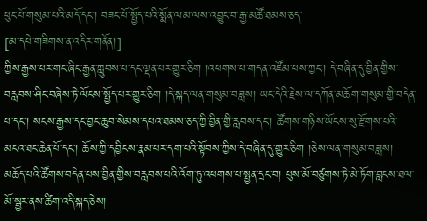ཕུང་པོ་གསུམ་པའི་མདོ་དང་། བཟང་པོ་སྤྱོད་པའི་སྨོན་ལམ་ལས་འབྱུང་བ་རྒྱ་མཚོ་ཐམས་ཅད་
[མ་དཔེ་གཟིགས་ན་འདིར་གནོན།]
ཀྱིས་རྒྱས་པར་གང་ཞིང་རྒྱན་ཀླུབས་པ་དང་ལྡན་པར་གྱུར་ཅིག །འཕགས་པ་གདན་འཛོམ་པས་ཀྱང་། དེ་བཞིན་དུ་བྱིན་གྱིས་བརླབས་ཤིང་བཞེས་ཏེ་ལོངས་སྤྱོད་པར་གྱུར་ཅིག །དེ་སྐད་ལན་གསུམ་བཟླས། ཡང་དེའི་རྗེས་ལ་དཀོན་མཆོག་གསུམ་གྱི་བདེན་པ་དང་། སངས་རྒྱས་དང་བྱང་ཆུབ་སེམས་དཔའ་ཐམས་ཅད་ཀྱི་བྱིན་གྱི་རླབས་དང་། ཚོགས་གཉིས་ཡོངས་སུ་རྫོགས་པའི་མངའ་ཐང་ཆེན་པོ་དང་། ཆོས་ཀྱི་དབྱིངས་རྣམ་པར་དག་པའི་སྟོབས་ཀྱིས་དེ་བཞིན་དུ་གྱུར་ཅིག །ཅེས་ལན་གསུམ་བཟླས། མཆོད་པའི་ཚོགས་བདེན་པས་བྱིན་གྱིས་བརླབས་པའི་འོག་ཏུ་འཕགས་པ་སྤྱན་དྲང་བ། པུས་མོ་བཙུགས་ཏེ་མེ་ཏོག་བླངས་ཐལ་མོ་སྦྱར་ནས་ཚིག་འདི་སྐད་ཅེས།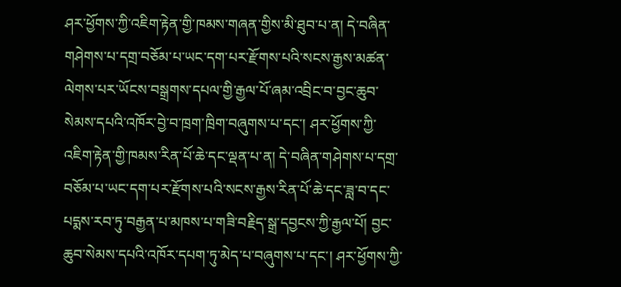ཤར་ཕྱོགས་ཀྱི་འཇིག་རྟེན་གྱི་ཁམས་གཞན་གྱིས་མི་ཐུབ་པ་ན། དེ་བཞིན་གཤེགས་པ་དགྲ་བཅོམ་པ་ཡང་དག་པར་རྫོགས་པའི་སངས་རྒྱས་མཚན་ལེགས་པར་ཡོངས་བསྒྲགས་དཔལ་གྱི་རྒྱལ་པོ་ཞམ་འབྲིང་བ་བྱང་ཆུབ་སེམས་དཔའི་འཁོར་བྱེ་བ་ཁྲག་ཁྲིག་བཞུགས་པ་དང་། ཤར་ཕྱོགས་ཀྱི་འཇིག་རྟེན་གྱི་ཁམས་རིན་པོ་ཆེ་དང་ལྡན་པ་ན། དེ་བཞིན་གཤེགས་པ་དགྲ་བཅོམ་པ་ཡང་དག་པར་རྫོགས་པའི་སངས་རྒྱས་རིན་པོ་ཆེ་དང་ཟླ་བ་དང་པདྨས་རབ་ཏུ་བརྒྱན་པ་མཁས་པ་གཟི་བརྗིད་སྒྲ་དབྱངས་ཀྱི་རྒྱལ་པོ། བྱང་ཆུབ་སེམས་དཔའི་འཁོར་དཔག་ཏུ་མེད་པ་བཞུགས་པ་དང་། ཤར་ཕྱོགས་ཀྱི་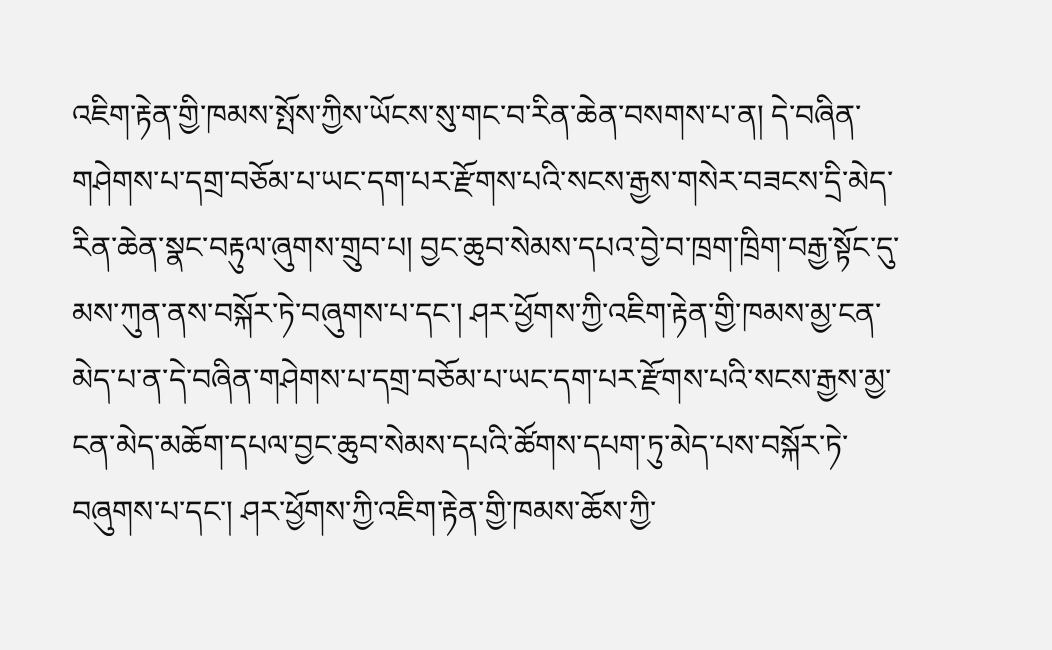འཇིག་རྟེན་གྱི་ཁམས་སྤོས་ཀྱིས་ཡོངས་སུ་གང་བ་རིན་ཆེན་བསགས་པ་ན། དེ་བཞིན་གཤེགས་པ་དགྲ་བཅོམ་པ་ཡང་དག་པར་རྫོགས་པའི་སངས་རྒྱས་གསེར་བཟངས་དྲི་མེད་རིན་ཆེན་སྣང་བརྟུལ་ཞུགས་གྲུབ་པ། བྱང་ཆུབ་སེམས་དཔའ་བྱེ་བ་ཁྲག་ཁྲིག་བརྒྱ་སྟོང་དུ་མས་ཀུན་ནས་བསྐོར་ཏེ་བཞུགས་པ་དང་། ཤར་ཕྱོགས་ཀྱི་འཇིག་རྟེན་གྱི་ཁམས་མྱ་ངན་མེད་པ་ན་དེ་བཞིན་གཤེགས་པ་དགྲ་བཅོམ་པ་ཡང་དག་པར་རྫོགས་པའི་སངས་རྒྱས་མྱ་ངན་མེད་མཆོག་དཔལ་བྱང་ཆུབ་སེམས་དཔའི་ཚོགས་དཔག་ཏུ་མེད་པས་བསྐོར་ཏེ་བཞུགས་པ་དང་། ཤར་ཕྱོགས་ཀྱི་འཇིག་རྟེན་གྱི་ཁམས་ཆོས་ཀྱི་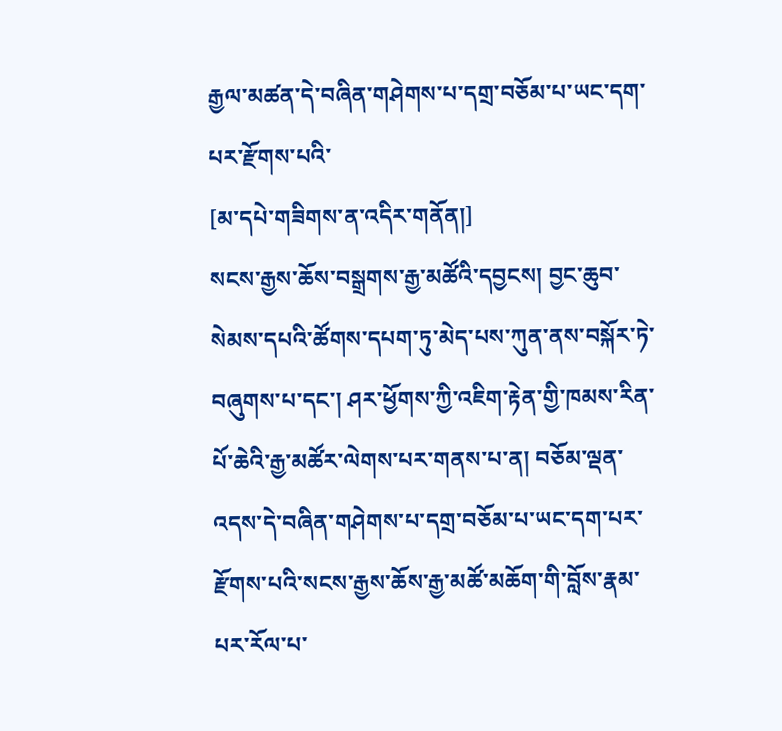རྒྱལ་མཚན་དེ་བཞིན་གཤེགས་པ་དགྲ་བཅོམ་པ་ཡང་དག་པར་རྫོགས་པའི་
[མ་དཔེ་གཟིགས་ན་འདིར་གནོན།]
སངས་རྒྱས་ཆོས་བསྒྲགས་རྒྱ་མཚོའི་དབྱངས། བྱང་ཆུབ་སེམས་དཔའི་ཚོགས་དཔག་ཏུ་མེད་པས་ཀུན་ནས་བསྐོར་ཏེ་བཞུགས་པ་དང་། ཤར་ཕྱོགས་ཀྱི་འཇིག་རྟེན་གྱི་ཁམས་རིན་པོ་ཆེའི་རྒྱ་མཚོར་ལེགས་པར་གནས་པ་ན། བཅོམ་ལྡན་འདས་དེ་བཞིན་གཤེགས་པ་དགྲ་བཅོམ་པ་ཡང་དག་པར་རྫོགས་པའི་སངས་རྒྱས་ཆོས་རྒྱ་མཚོ་མཆོག་གི་བློས་རྣམ་པར་རོལ་པ་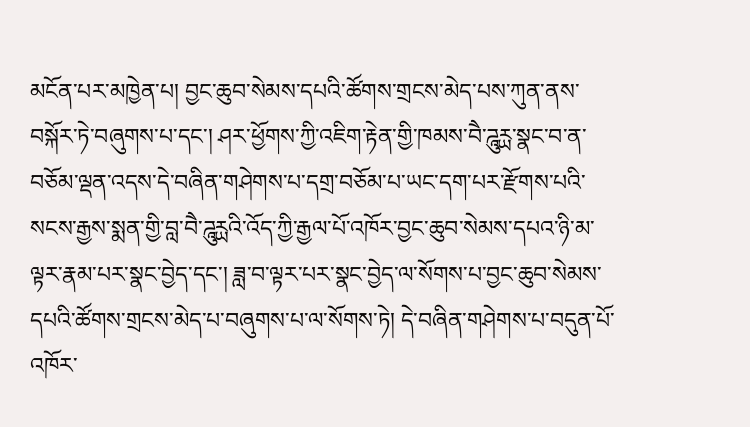མངོན་པར་མཁྱེན་པ། བྱང་ཆུབ་སེམས་དཔའི་ཚོགས་གྲངས་མེད་པས་ཀུན་ནས་བསྐོར་ཏེ་བཞུགས་པ་དང་། ཤར་ཕྱོགས་ཀྱི་འཇིག་རྟེན་གྱི་ཁམས་བཻ་ཌཱུཪྻ་སྣང་བ་ན་བཅོམ་ལྡན་འདས་དེ་བཞིན་གཤེགས་པ་དགྲ་བཅོམ་པ་ཡང་དག་པར་རྫོགས་པའི་སངས་རྒྱས་སྨན་གྱི་བླ་བཻ་ཌཱུཪྻའི་འོད་ཀྱི་རྒྱལ་པོ་འཁོར་བྱང་ཆུབ་སེམས་དཔའ་ཉི་མ་ལྟར་རྣམ་པར་སྣང་བྱེད་དང་། ཟླ་བ་ལྟར་པར་སྣང་བྱེད་ལ་སོགས་པ་བྱང་ཆུབ་སེམས་དཔའི་ཚོགས་གྲངས་མེད་པ་བཞུགས་པ་ལ་སོགས་ཏེ། དེ་བཞིན་གཤེགས་པ་བདུན་པོ་འཁོར་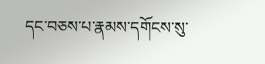དང་བཅས་པ་རྣམས་དགོངས་སུ་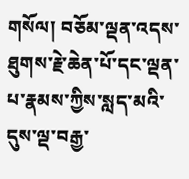གསོལ། བཅོམ་ལྡན་འདས་ཐུགས་རྗེ་ཆེན་པོ་དང་ལྡན་པ་རྣམས་ཀྱིས་སླད་མའི་དུས་ལྡ་བརྒྱ་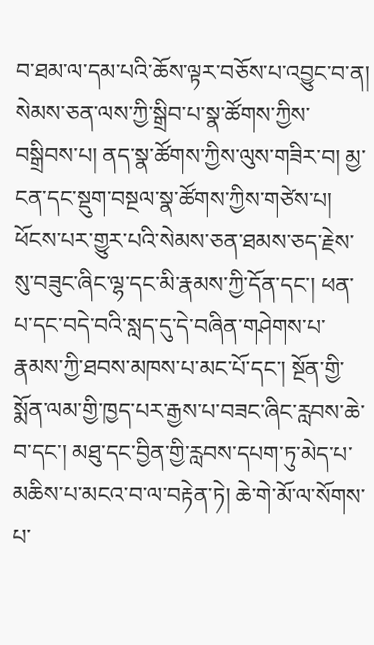བ་ཐམ་ལ་དམ་པའི་ཆོས་ལྟར་བཅོས་པ་འབྱུང་བ་ན། སེམས་ཅན་ལས་ཀྱི་སྒྲིབ་པ་སྣ་ཚོགས་ཀྱིས་བསྒྲིབས་པ། ནད་སྣ་ཚོགས་ཀྱིས་ལུས་གཟིར་བ། མྱ་ངན་དང་སྡུག་བསྔལ་སྣ་ཚོགས་ཀྱིས་གཙེས་པ། ཕོངས་པར་གྱུར་པའི་སེམས་ཅན་ཐམས་ཅད་རྗེས་སུ་བཟུང་ཞིང་ལྷ་དང་མི་རྣམས་ཀྱི་དོན་དང་། ཕན་པ་དང་བདེ་བའི་སླད་དུ་དེ་བཞིན་གཤེགས་པ་རྣམས་ཀྱི་ཐབས་མཁས་པ་མང་པོ་དང་། སྔོན་གྱི་སྨོན་ལམ་གྱི་ཁྱད་པར་རྒྱས་པ་བཟང་ཞིང་རླབས་ཆེ་བ་དང་། མཐུ་དང་བྱིན་གྱི་རླབས་དཔག་ཏུ་མེད་པ་མཆིས་པ་མངའ་བ་ལ་བརྟེན་ཏེ། ཆེ་གེ་མོ་ལ་སོགས་པ་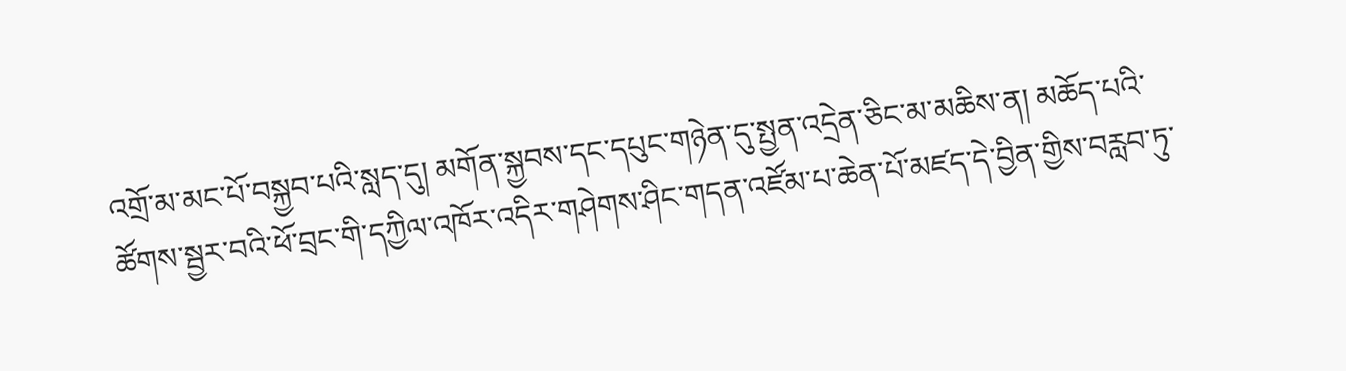འགྲོ་མ་མང་པོ་བསྐྱབ་པའི་སླད་དུ། མགོན་སྐྱབས་དང་དཔུང་གཉེན་དུ་སྤྱན་འདྲེན་ཅིང་མ་མཆིས་ན། མཆོད་པའི་ཚོགས་སྦྱར་བའི་ཕོ་བྲང་གི་དཀྱིལ་འཁོར་འདིར་གཤེགས་ཤིང་གདན་འཛོམ་པ་ཆེན་པོ་མཛད་དེ་བྱིན་གྱིས་བརླབ་ཏུ་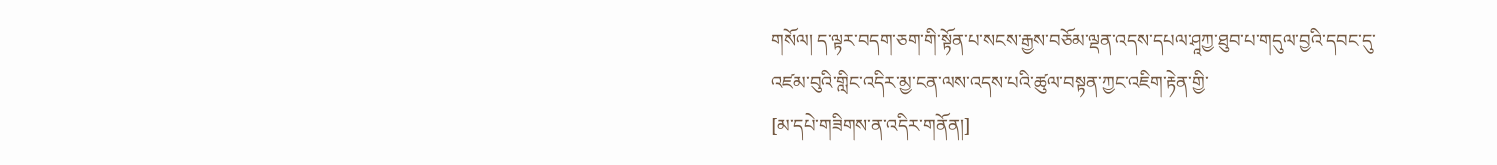གསོལ། ད་ལྟར་བདག་ཅག་གི་སྟོན་པ་སངས་རྒྱས་བཅོམ་ལྡན་འདས་དཔལ་ཤཱཀྱ་ཐུབ་པ་གདུལ་བྱའི་དབང་དུ་འཛམ་བུའི་གླིང་འདིར་མྱ་ངན་ལས་འདས་པའི་ཚུལ་བསྟན་ཀྱང་འཇིག་རྟེན་གྱི་
[མ་དཔེ་གཟིགས་ན་འདིར་གནོན།]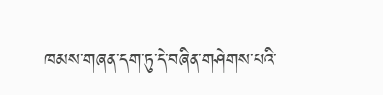ཁམས་གཞན་དག་ཏུ་དེ་བཞིན་གཤེགས་པའི་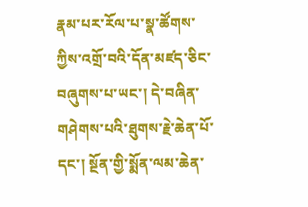རྣམ་པར་རོལ་པ་སྣ་ཚོགས་ཀྱིས་འགྲོ་བའི་དོན་མཛད་ཅིང་བཞུགས་པ་ཡང་། དེ་བཞིན་གཤེགས་པའི་ཐུགས་རྗེ་ཆེན་པོ་དང་། སྔོན་གྱི་སྨོན་ལམ་ཆེན་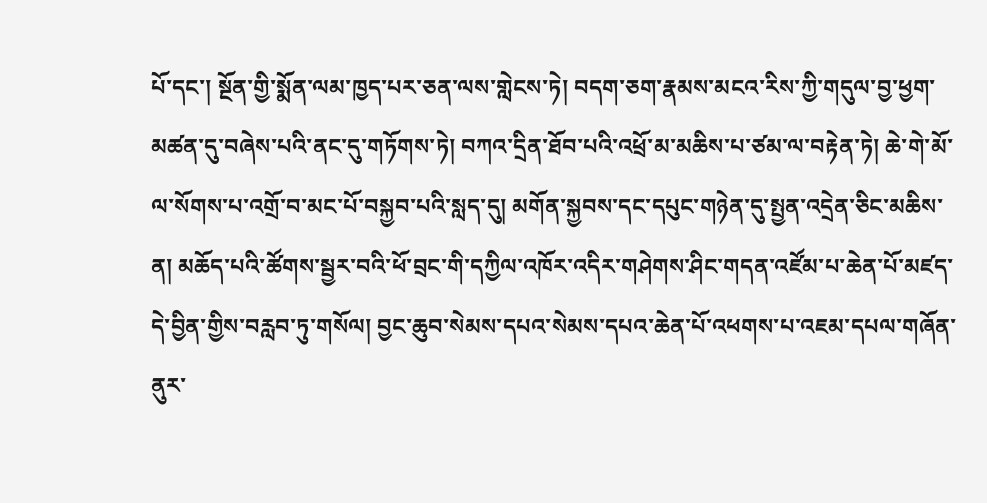པོ་དང་། སྔོན་གྱི་སྨོན་ལམ་ཁྱད་པར་ཅན་ལས་གླེངས་ཏེ། བདག་ཅག་རྣམས་མངའ་རིས་ཀྱི་གདུལ་བྱ་ཕྱག་མཚན་དུ་བཞེས་པའི་ནང་དུ་གཏོགས་ཏེ། བཀའ་དྲིན་ཐོབ་པའི་འཕྲོ་མ་མཆིས་པ་ཙམ་ལ་བརྟེན་ཏེ། ཆེ་གེ་མོ་ལ་སོགས་པ་འགྲོ་བ་མང་པོ་བསྐྱབ་པའི་སླད་དུ། མགོན་སྐྱབས་དང་དཔུང་གཉེན་དུ་སྤྱན་འདྲེན་ཅིང་མཆིས་ན། མཆོད་པའི་ཚོགས་སྦྱར་བའི་ཕོ་བྲང་གི་དཀྱིལ་འཁོར་འདིར་གཤེགས་ཤིང་གདན་འཛོམ་པ་ཆེན་པོ་མཛད་དེ་བྱིན་གྱིས་བརླབ་ཏུ་གསོལ། བྱང་ཆུབ་སེམས་དཔའ་སེམས་དཔའ་ཆེན་པོ་འཕགས་པ་འཇམ་དཔལ་གཞོན་ནུར་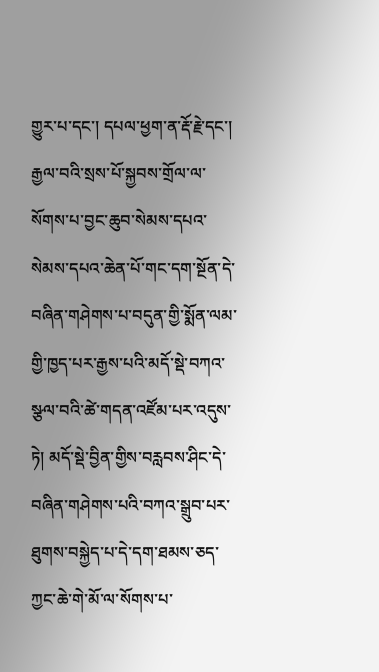གྱུར་པ་དང་། དཔལ་ཕྱག་ན་རྡོ་རྗེ་དང་། རྒྱལ་བའི་སྲས་པོ་སྐྱབས་གྲོལ་ལ་སོགས་པ་བྱང་ཆུབ་སེམས་དཔའ་སེམས་དཔའ་ཆེན་པོ་གང་དག་སྔོན་དེ་བཞིན་གཤེགས་པ་བདུན་གྱི་སྨོན་ལམ་གྱི་ཁྱད་པར་རྒྱས་པའི་མདོ་སྡེ་བཀའ་སྩལ་བའི་ཚེ་གདན་འཛོམ་པར་འདུས་ཏེ། མདོ་སྡེ་བྱིན་གྱིས་བརླབས་ཤིང་དེ་བཞིན་གཤེགས་པའི་བཀའ་སྒྲུབ་པར་ཐུགས་བསྐྱེད་པ་དེ་དག་ཐམས་ཅད་ཀྱང་ཆེ་གེ་མོ་ལ་སོགས་པ་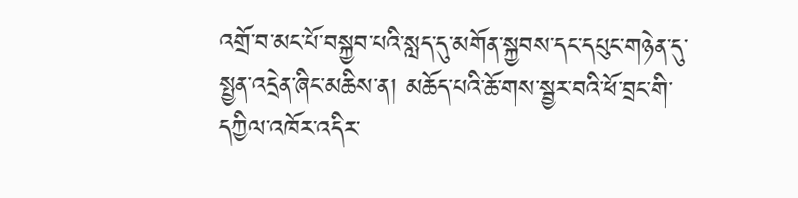འགྲོ་བ་མང་པོ་བསྐྱབ་པའི་སླད་དུ་མགོན་སྐྱབས་དང་དཔུང་གཉེན་དུ་སྤྱན་འདྲེན་ཞིང་མཆིས་ན། མཆོད་པའི་ཆོ་གས་སྦྱར་བའི་ཕོ་བྲང་གི་དཀྱིལ་འཁོར་འདིར་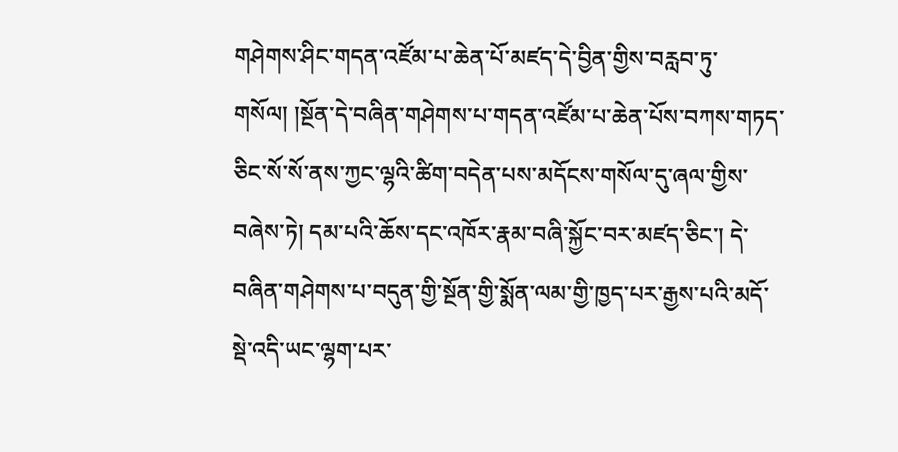གཤེགས་ཤིང་གདན་འཛོམ་པ་ཆེན་པོ་མཛད་དེ་བྱིན་གྱིས་བརླབ་ཏུ་གསོལ། །སྔོན་དེ་བཞིན་གཤེགས་པ་གདན་འཛོམ་པ་ཆེན་པོས་བཀས་གཏད་ཅིང་སོ་སོ་ནས་ཀྱང་ལྷའི་ཚིག་བདེན་པས་མདོངས་གསོལ་དུ་ཞལ་གྱིས་བཞེས་ཏེ། དམ་པའི་ཆོས་དང་འཁོར་རྣམ་བཞི་སྐྱོང་བར་མཛད་ཅིང་། དེ་བཞིན་གཤེགས་པ་བདུན་གྱི་སྔོན་གྱི་སྨོན་ལམ་གྱི་ཁྱད་པར་རྒྱས་པའི་མདོ་སྡེ་འདི་ཡང་ལྷག་པར་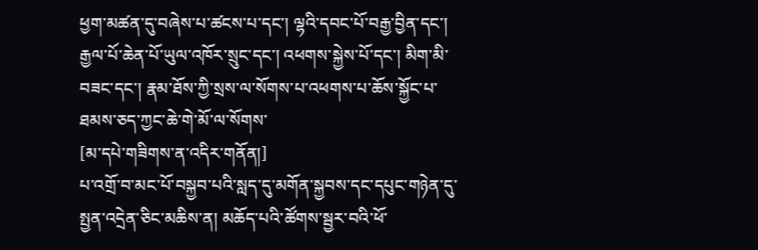ཕྱག་མཚན་དུ་བཞེས་པ་ཚངས་པ་དང་། ལྷའི་དབང་པོ་བརྒྱ་བྱིན་དང་། རྒྱལ་པོ་ཆེན་པོ་ཡུལ་འཁོར་སྲུང་དང་། འཕགས་སྐྱེས་པོ་དང་། མིག་མི་བཟང་དང་། རྣམ་ཐོས་ཀྱི་སྲས་ལ་སོགས་པ་འཕགས་པ་ཆོས་སྐྱོང་པ་ཐམས་ཅད་ཀྱང་ཆེ་གེ་མོ་ལ་སོགས་
[མ་དཔེ་གཟིགས་ན་འདིར་གནོན།]
པ་འགྲོ་བ་མང་པོ་བསྐྱབ་པའི་སླད་དུ་མགོན་སྐྱབས་དང་དཔུང་གཉེན་དུ་སྤྱན་འདྲེན་ཅིང་མཆིས་ན། མཆོད་པའི་ཚོགས་སྦྱར་བའི་ཕོ་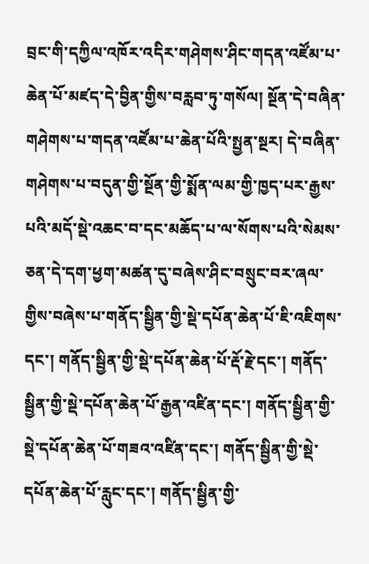བྲང་གི་དཀྱིལ་འཁོར་འདིར་གཤེགས་ཤིང་གདན་འཛོམ་པ་ཆེན་པོ་མཛད་དེ་བྱིན་གྱིས་བརླབ་ཏུ་གསོལ། སྔོན་དེ་བཞིན་གཤེགས་པ་གདན་འཛོམ་པ་ཆེན་པོའི་སྤྱན་སྔར། དེ་བཞིན་གཤེགས་པ་བདུན་གྱི་སྔོན་གྱི་སྨོན་ལམ་གྱི་ཁྱད་པར་རྒྱས་པའི་མདོ་སྡེ་འཆང་བ་དང་མཆོད་པ་ལ་སོགས་པའི་སེམས་ཅན་དེ་དག་ཕྱག་མཚན་དུ་བཞེས་ཤིང་བསྲུང་བར་ཞལ་གྱིས་བཞེས་པ་གནོད་སྦྱིན་གྱི་སྡེ་དཔོན་ཆེན་པོ་ཇི་འཇིགས་དང་། གནོད་སྦྱིན་གྱི་སྡེ་དཔོན་ཆེན་པོ་རྡོ་རྗེ་དང་། གནོད་སྦྱིན་གྱི་སྡེ་དཔོན་ཆེན་པོ་རྒྱན་འཛིན་དང་། གནོད་སྦྱིན་གྱི་སྡེ་དཔོན་ཆེན་པོ་གཟའ་འཛིན་དང་། གནོད་སྦྱིན་གྱི་སྡེ་དཔོན་ཆེན་པོ་རླུང་དང་། གནོད་སྦྱིན་གྱི་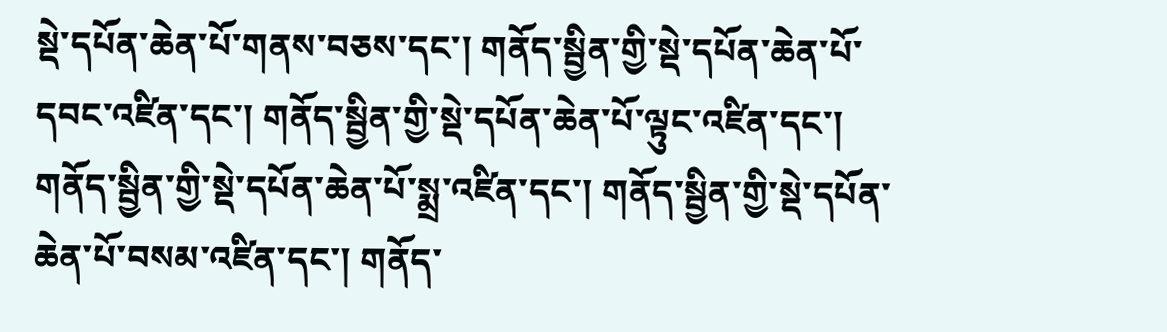སྡེ་དཔོན་ཆེན་པོ་གནས་བཅས་དང་། གནོད་སྦྱིན་གྱི་སྡེ་དཔོན་ཆེན་པོ་དབང་འཛིན་དང་། གནོད་སྦྱིན་གྱི་སྡེ་དཔོན་ཆེན་པོ་ལྟུང་འཛིན་དང་། གནོད་སྦྱིན་གྱི་སྡེ་དཔོན་ཆེན་པོ་སྨྲ་འཛིན་དང་། གནོད་སྦྱིན་གྱི་སྡེ་དཔོན་ཆེན་པོ་བསམ་འཛིན་དང་། གནོད་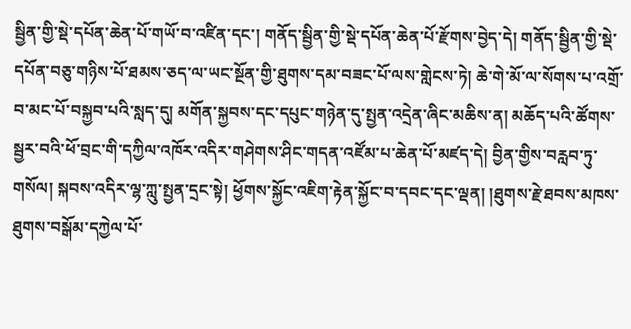སྦྱིན་གྱི་སྡེ་དཔོན་ཆེན་པོ་གཡོ་བ་འཛིན་དང་། གནོད་སྦྱིན་གྱི་སྡེ་དཔོན་ཆེན་པོ་རྫོགས་བྱེད་དེ། གནོད་སྦྱིན་གྱི་སྡེ་དཔོན་བཅུ་གཉིས་པོ་ཐམས་ཅད་ལ་ཡང་སྔོན་གྱི་ཐུགས་དམ་བཟང་པོ་ལས་གླེངས་ཏེ། ཆེ་གེ་མོ་ལ་སོགས་པ་འགྲོ་བ་མང་པོ་བསྐྱབ་པའི་སླད་དུ། མགོན་སྐྱབས་དང་དཔུང་གཉེན་དུ་སྤྱན་འདྲེན་ཞིང་མཆིས་ན། མཆོད་པའི་ཚོགས་སྦྱར་བའི་ཕོ་བྲང་གི་དཀྱིལ་འཁོར་འདིར་གཤེགས་ཤིང་གདན་འཛོམ་པ་ཆེན་པོ་མཛད་དེ། བྱིན་གྱིས་བརླབ་ཏུ་གསོལ། སྐབས་འདིར་ལྷ་ཀླུ་སྤྱན་དྲང་སྟེ། ཕྱོགས་སྐྱོང་འཇིག་རྟེན་སྐྱོང་བ་དབང་དང་ལྡན། །ཐུགས་རྗེ་ཐབས་མཁས་ཐུགས་བསྒོམ་དཀྱེལ་པོ་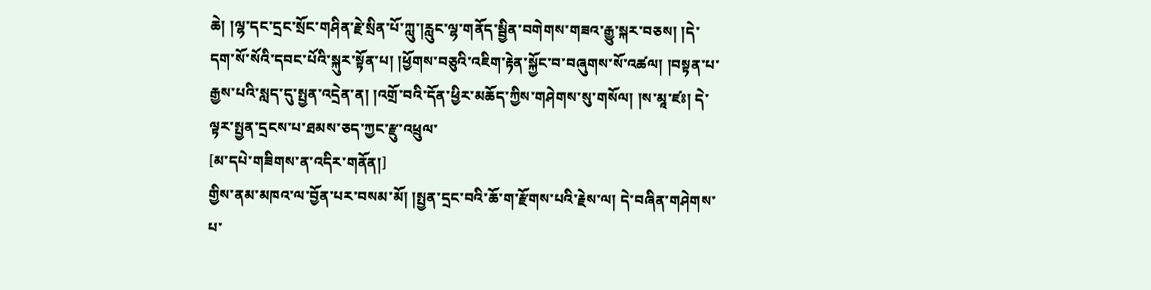ཆེ། །ལྷ་དང་དྲང་སྲོང་གཤིན་རྗེ་སྲིན་པོ་ཀླུ་།རླུང་ལྷ་གནོད་སྦྱིན་བགེགས་གཟའ་རྒྱུ་སྐར་བཅས། །དེ་དག་སོ་སོའི་དབང་པོའི་སྐུར་སྟོན་པ། །ཕྱོགས་བཅུའི་འཇིག་རྟེན་སྐྱོང་བ་བཞུགས་སོ་འཚལ། །བསྟན་པ་རྒྱས་པའི་སླད་དུ་སྤྱན་འདྲེན་ན། །འགྲོ་བའི་དོན་ཕྱིར་མཆོད་ཀྱིས་གཤེགས་སུ་གསོལ། །ས་མཱ་ཛཿ། དེ་ལྟར་སྤྱན་དྲངས་པ་ཐམས་ཅད་ཀྱང་རྫུ་འཕྲུལ་
[མ་དཔེ་གཟིགས་ན་འདིར་གནོན།]
གྱིས་ནམ་མཁའ་ལ་བྱོན་པར་བསམ་མོ། །སྤྱན་དྲང་བའི་ཆོ་ག་རྫོགས་པའི་རྗེས་ལ། དེ་བཞིན་གཤེགས་པ་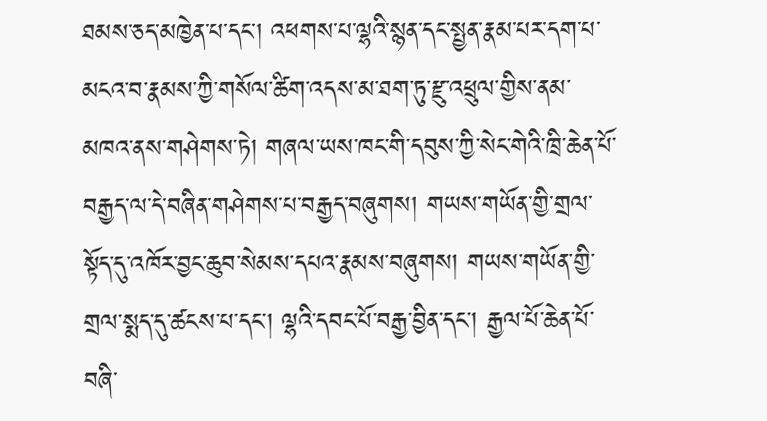ཐམས་ཅད་མཁྱེན་པ་དང་། འཕགས་པ་ལྷའི་སྙན་དང་སྤྱན་རྣམ་པར་དག་པ་མངའ་བ་རྣམས་ཀྱི་གསོལ་ཚིག་འདས་མ་ཐག་ཏུ་རྫུ་འཕྲུལ་གྱིས་ནམ་མཁའ་ནས་གཤེགས་ཏེ། གཞལ་ཡས་ཁང་གི་དབུས་ཀྱི་སེང་གེའི་ཁྲི་ཆེན་པོ་བརྒྱད་ལ་དེ་བཞིན་གཤེགས་པ་བརྒྱད་བཞུགས། གཡས་གཡོན་གྱི་གྲལ་སྟོད་དུ་འཁོར་བྱང་ཆུབ་སེམས་དཔའ་རྣམས་བཞུགས། གཡས་གཡོན་གྱི་གྲལ་སྨད་དུ་ཚངས་པ་དང་། ལྷའི་དབང་པོ་བརྒྱ་བྱིན་དང་། རྒྱལ་པོ་ཆེན་པོ་བཞི་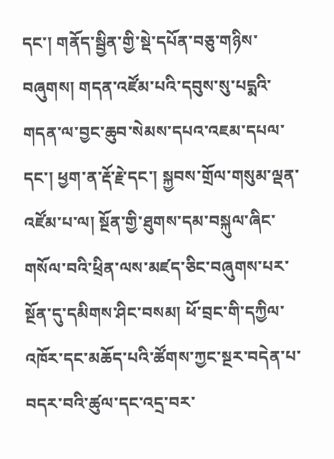དང་། གནོད་སྦྱིན་གྱི་སྡེ་དཔོན་བཅུ་གཉིས་བཞུགས། གདན་འཛོམ་པའི་དབུས་སུ་པདྨའི་གདན་ལ་བྱང་ཆུབ་སེམས་དཔའ་འཇམ་དཔལ་དང་། ཕྱག་ན་རྡོ་རྗེ་དང་། སྐྱབས་གྲོལ་གསུམ་ལྡན་འཛོམ་པ་ལ། སྔོན་གྱི་ཐུགས་དམ་བསྐུལ་ཞིང་གསོལ་བའི་ཕྲིན་ལས་མཛད་ཅིང་བཞུགས་པར་སྔོན་དུ་དམིགས་ཤིང་བསམ། ཕོ་བྲང་གི་དཀྱིལ་འཁོར་དང་མཆོད་པའི་ཚོགས་ཀྱང་སྔར་བདེན་པ་བདར་བའི་ཚུལ་དང་འདྲ་བར་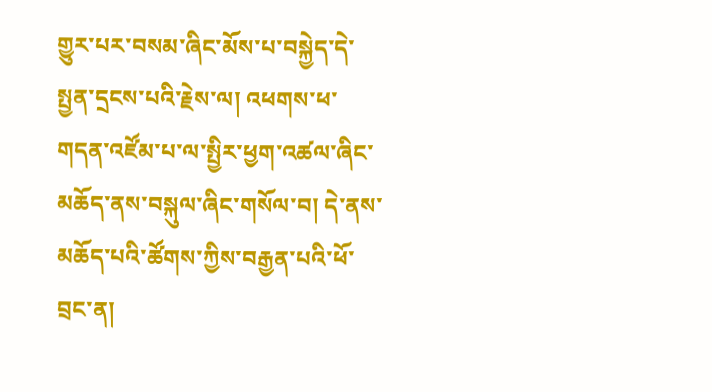གྱུར་པར་བསམ་ཞིང་མོས་པ་བསྐྱེད་དེ་སྤྱན་དྲངས་པའི་རྗེས་ལ། འཕགས་ཕ་གདན་འཛོམ་པ་ལ་སྤྱིར་ཕྱག་འཚལ་ཞིང་མཆོད་ནས་བསྐུལ་ཞིང་གསོལ་བ། དེ་ནས་མཆོད་པའི་ཚོགས་ཀྱིས་བརྒྱན་པའི་ཕོ་བྲང་ན།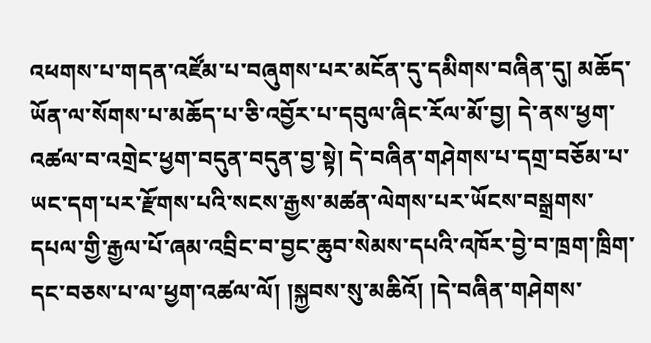འཕགས་པ་གདན་འཛོམ་པ་བཞུགས་པར་མངོན་དུ་དམིགས་བཞིན་དུ། མཆོད་ཡོན་ལ་སོགས་པ་མཆོད་པ་ཅི་འབྱོར་པ་དབུལ་ཞིང་རོལ་མོ་བྱ། དེ་ནས་ཕྱག་འཚལ་བ་འགྲེང་ཕྱག་བདུན་བདུན་བྱ་སྟེ། དེ་བཞིན་གཤེགས་པ་དགྲ་བཅོམ་པ་ཡང་དག་པར་རྫོགས་པའི་སངས་རྒྱས་མཚན་ལེགས་པར་ཡོངས་བསྒྲགས་དཔལ་གྱི་རྒྱལ་པོ་ཞམ་འབྲིང་བ་བྱང་ཆུབ་སེམས་དཔའི་འཁོར་བྱེ་བ་ཁྲག་ཁྲིག་དང་བཅས་པ་ལ་ཕྱག་འཚལ་ལོ། །སྐྱབས་སུ་མཆིའོ། །དེ་བཞིན་གཤེགས་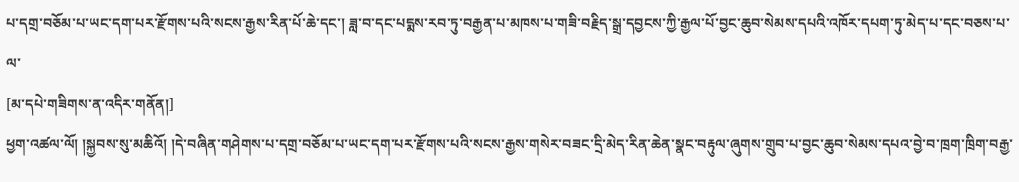པ་དགྲ་བཅོམ་པ་ཡང་དག་པར་རྫོགས་པའི་སངས་རྒྱས་རིན་པོ་ཆེ་དང་། ཟླ་བ་དང་པདྨས་རབ་ཏུ་བརྒྱན་པ་མཁས་པ་གཟི་བརྗིད་སྒྲ་དབྱངས་ཀྱི་རྒྱལ་པོ་བྱང་ཆུབ་སེམས་དཔའི་འཁོར་དཔག་ཏུ་མེད་པ་དང་བཅས་པ་ལ་
[མ་དཔེ་གཟིགས་ན་འདིར་གནོན།]
ཕྱག་འཚལ་ལོ། །སྐྱབས་སུ་མཆིའོ། །དེ་བཞིན་གཤེགས་པ་དགྲ་བཅོམ་པ་ཡང་དག་པར་རྫོགས་པའི་སངས་རྒྱས་གསེར་བཟང་དྲི་མེད་རིན་ཆེན་སྣང་བརྟུལ་ཞུགས་གྲུབ་པ་བྱང་ཆུབ་སེམས་དཔའ་བྱེ་བ་ཁྲག་ཁྲིག་བརྒྱ་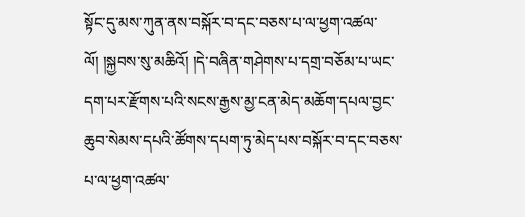སྟོང་དུ་མས་ཀུན་ནས་བསྐོར་བ་དང་བཅས་པ་ལ་ཕྱག་འཚལ་ལོ། །སྐྱབས་སུ་མཆིའོ། །དེ་བཞིན་གཤེགས་པ་དགྲ་བཅོམ་པ་ཡང་དག་པར་རྫོགས་པའི་སངས་རྒྱས་མྱ་ངན་མེད་མཆོག་དཔལ་བྱང་ཆུབ་སེམས་དཔའི་ཚོགས་དཔག་ཏུ་མེད་པས་བསྐོར་བ་དང་བཅས་པ་ལ་ཕྱག་འཚལ་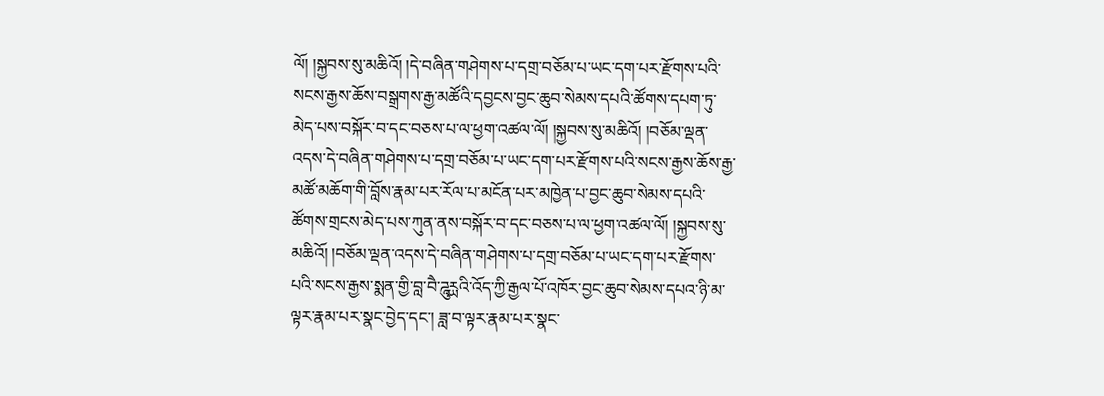ལོ། །སྐྱབས་སུ་མཆིའོ། །དེ་བཞིན་གཤེགས་པ་དགྲ་བཅོམ་པ་ཡང་དག་པར་རྫོགས་པའི་སངས་རྒྱས་ཆོས་བསྒྲགས་རྒྱ་མཚོའི་དབྱངས་བྱང་ཆུབ་སེམས་དཔའི་ཚོགས་དཔག་ཏུ་མེད་པས་བསྐོར་བ་དང་བཅས་པ་ལ་ཕྱག་འཚལ་ལོ། །སྐྱབས་སུ་མཆིའོ། །བཅོམ་ལྡན་འདས་དེ་བཞིན་གཤེགས་པ་དགྲ་བཅོམ་པ་ཡང་དག་པར་རྫོགས་པའི་སངས་རྒྱས་ཆོས་རྒྱ་མཚོ་མཆོག་གི་བློས་རྣམ་པར་རོལ་པ་མངོན་པར་མཁྱེན་པ་བྱང་ཆུབ་སེམས་དཔའི་ཚོགས་གྲངས་མེད་པས་ཀུན་ནས་བསྐོར་བ་དང་བཅས་པ་ལ་ཕྱག་འཚལ་ལོ། །སྐྱབས་སུ་མཆིའོ། །བཅོམ་ལྡན་འདས་དེ་བཞིན་གཤེགས་པ་དགྲ་བཅོམ་པ་ཡང་དག་པར་རྫོགས་པའི་སངས་རྒྱས་སྨན་གྱི་བླ་བཻ་ཌཱུཪྻའི་འོད་ཀྱི་རྒྱལ་པོ་འཁོར་བྱང་ཆུབ་སེམས་དཔའ་ཉི་མ་ལྟར་རྣམ་པར་སྣང་བྱེད་དང་། ཟླ་བ་ལྟར་རྣམ་པར་སྣང་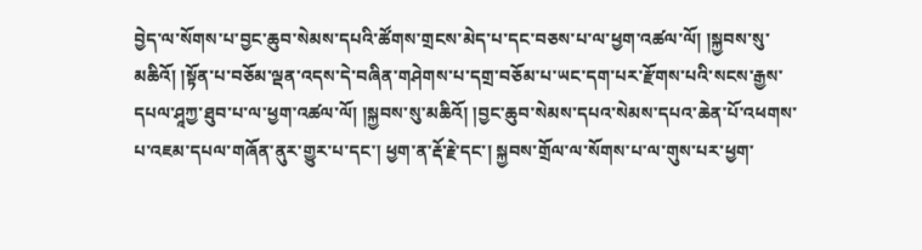བྱེད་ལ་སོགས་པ་བྱང་ཆུབ་སེམས་དཔའི་ཚོགས་གྲངས་མེད་པ་དང་བཅས་པ་ལ་ཕྱག་འཚལ་ལོ། །སྐྱབས་སུ་མཆིའོ། །སྟོན་པ་བཅོམ་ལྡན་འདས་དེ་བཞིན་གཤེགས་པ་དགྲ་བཅོམ་པ་ཡང་དག་པར་རྫོགས་པའི་སངས་རྒྱས་དཔལ་ཤཱཀྱ་ཐུབ་པ་ལ་ཕྱག་འཚལ་ལོ། །སྐྱབས་སུ་མཆིའོ། །བྱང་ཆུབ་སེམས་དཔའ་སེམས་དཔའ་ཆེན་པོ་འཕགས་པ་འཇམ་དཔལ་གཞོན་ནུར་གྱུར་པ་དང་། ཕྱག་ན་རྡོ་རྗེ་དང་། སྐྱབས་གྲོལ་ལ་སོགས་པ་ལ་གུས་པར་ཕྱག་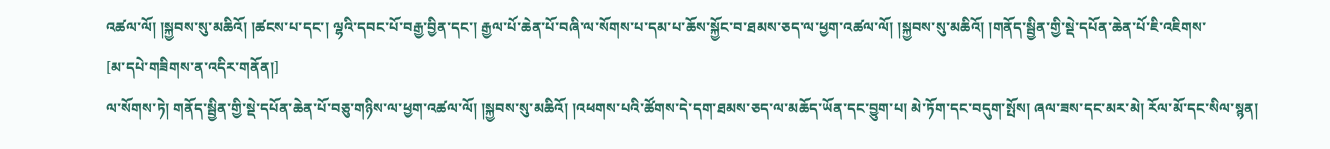འཚལ་ལོ། །སྐྱབས་སུ་མཆིའོ། །ཚངས་པ་དང་། ལྷའི་དབང་པོ་བརྒྱ་བྱིན་དང་། རྒྱལ་པོ་ཆེན་པོ་བཞི་ལ་སོགས་པ་དམ་པ་ཆོས་སྐྱོང་བ་ཐམས་ཅད་ལ་ཕྱག་འཚལ་ལོ། །སྐྱབས་སུ་མཆིའོ། །གནོད་སྦྱིན་གྱི་སྡེ་དཔོན་ཆེན་པོ་ཇི་འཇིགས་
[མ་དཔེ་གཟིགས་ན་འདིར་གནོན།]
ལ་སོགས་ཏེ། གནོད་སྦྱིན་གྱི་སྡེ་དཔོན་ཆེན་པོ་བཅུ་གཉིས་ལ་ཕྱག་འཚལ་ལོ། །སྐྱབས་སུ་མཆིའོ། །འཕགས་པའི་ཚོགས་དེ་དག་ཐམས་ཅད་ལ་མཆོད་ཡོན་དང་བྱུག་པ། མེ་ཏོག་དང་བདུག་སྤོས། ཞལ་ཟས་དང་མར་མེ། རོལ་མོ་དང་སིལ་སྙན།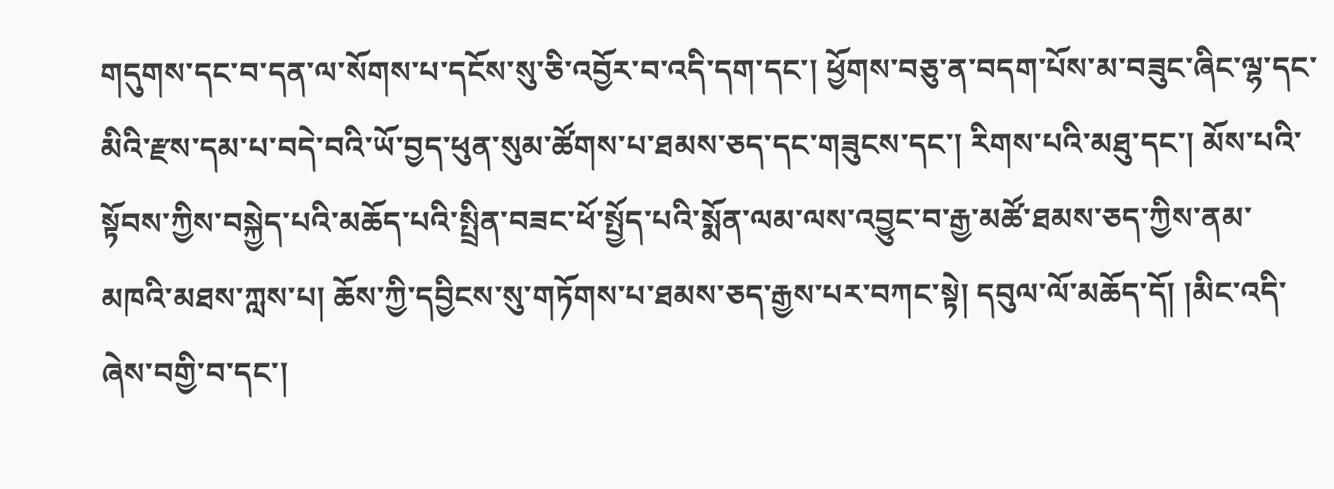གདུགས་དང་བ་དན་ལ་སོགས་པ་དངོས་སུ་ཅི་འབྱོར་བ་འདི་དག་དང་། ཕྱོགས་བཅུ་ན་བདག་པོས་མ་བཟུང་ཞིང་ལྷ་དང་མིའི་རྫས་དམ་པ་བདེ་བའི་ཡོ་བྱད་ཕུན་སུམ་ཚོགས་པ་ཐམས་ཅད་དང་གཟུངས་དང་། རིགས་པའི་མཐུ་དང་། མོས་པའི་སྟོབས་ཀྱིས་བསྐྱེད་པའི་མཆོད་པའི་སྤྲིན་བཟང་ཕོ་སྤྱོད་པའི་སྨོན་ལམ་ལས་འབྱུང་བ་རྒྱ་མཚོ་ཐམས་ཅད་ཀྱིས་ནམ་མཁའི་མཐས་ཀླས་པ། ཆོས་ཀྱི་དབྱིངས་སུ་གཏོགས་པ་ཐམས་ཅད་རྒྱས་པར་བཀང་སྟེ། དབུལ་ལོ་མཆོད་དོ། །མིང་འདི་ཞེས་བགྱི་བ་དང་།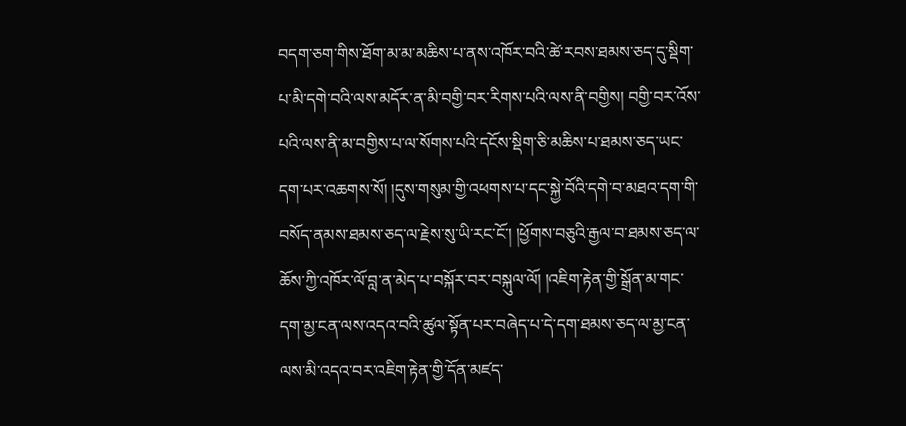བདག་ཅག་གིས་ཐོག་མ་མ་མཆིས་པ་ནས་འཁོར་བའི་ཚེ་རབས་ཐམས་ཅད་དུ་སྡིག་པ་མི་དགེ་བའི་ལས་མདོར་ན་མི་བགྱི་བར་རིགས་པའི་ལས་ནི་བགྱིས། བགྱི་བར་འོས་པའི་ལས་ནི་མ་བགྱིས་པ་ལ་སོགས་པའི་དངོས་སྡིག་ཅི་མཆིས་པ་ཐམས་ཅད་ཡང་དག་པར་འཆགས་སོ། །དུས་གསུམ་གྱི་འཕགས་པ་དང་སྐྱེ་བོའི་དགེ་བ་མཐའ་དག་གི་བསོད་ནམས་ཐམས་ཅད་ལ་རྗེས་སུ་ཡི་རང་ངོ་། །ཕྱོགས་བཅུའི་རྒྱལ་བ་ཐམས་ཅད་ལ་ཆོས་ཀྱི་འཁོར་ལོ་བླ་ན་མེད་པ་བསྐོར་བར་བསྐུལ་ལོ། །འཇིག་རྟེན་གྱི་སྒྲོན་མ་གང་དག་མྱ་ངན་ལས་འདའ་བའི་ཚུལ་སྟོན་པར་བཞེད་པ་དེ་དག་ཐམས་ཅད་ལ་མྱ་ངན་ལས་མི་འདའ་བར་འཇིག་རྟེན་གྱི་དོན་མཛད་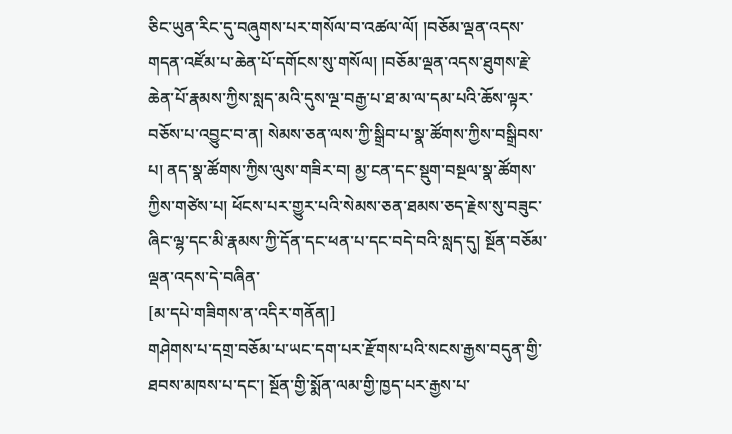ཅིང་ཡུན་རིང་དུ་བཞུགས་པར་གསོལ་བ་འཚལ་ལོ། །བཅོམ་ལྡན་འདས་གདན་འཛོམ་པ་ཆེན་པོ་དགོངས་སུ་གསོལ། །བཅོམ་ལྡན་འདས་ཐུགས་རྗེ་ཆེན་པོ་རྣམས་ཀྱིས་སླད་མའི་དུས་ལྔ་བརྒྱ་པ་ཐ་མ་ལ་དམ་པའི་ཆོས་ལྟར་བཅོས་པ་འབྱུང་བ་ན། སེམས་ཅན་ལས་ཀྱི་སྒྲིབ་པ་སྣ་ཚོགས་ཀྱིས་བསྒྲིབས་པ། ནད་སྣ་ཚོགས་ཀྱིས་ལུས་གཟིར་བ། མྱ་ངན་དང་སྡུག་བསྔལ་སྣ་ཚོགས་ཀྱིས་གཙེས་པ། ཕོངས་པར་གྱུར་པའི་སེམས་ཅན་ཐམས་ཅད་རྗེས་སུ་བཟུང་ཞིང་ལྷ་དང་མི་རྣམས་ཀྱི་དོན་དང་ཕན་པ་དང་བདེ་བའི་སླད་དུ། སྔོན་བཅོམ་ལྡན་འདས་དེ་བཞིན་
[མ་དཔེ་གཟིགས་ན་འདིར་གནོན།]
གཤེགས་པ་དགྲ་བཅོམ་པ་ཡང་དག་པར་རྫོགས་པའི་སངས་རྒྱས་བདུན་གྱི་ཐབས་མཁས་པ་དང་། སྔོན་གྱི་སྨོན་ལམ་གྱི་ཁྱད་པར་རྒྱས་པ་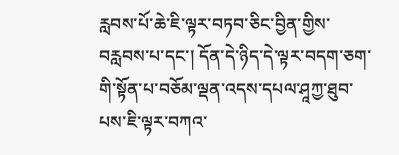རླབས་པོ་ཆེ་ཇི་ལྟར་བཏབ་ཅིང་བྱིན་གྱིས་བརླབས་པ་དང་། དོན་དེ་ཉིད་དེ་ལྟར་བདག་ཅག་གི་སྟོན་པ་བཅོམ་ལྡན་འདས་དཔལ་ཤཱཀྱ་ཐུབ་པས་ཇི་ལྟར་བཀའ་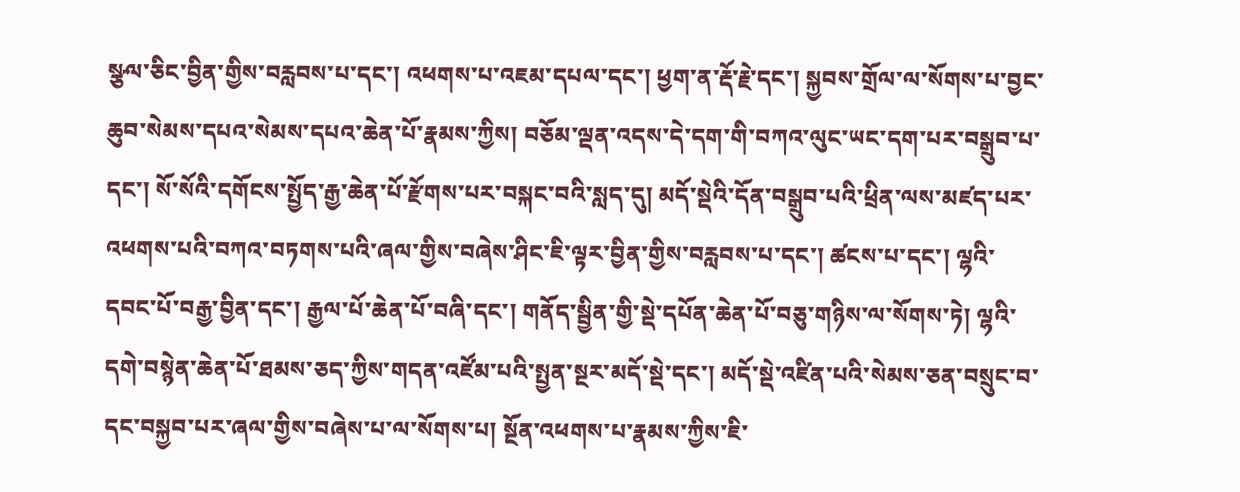སྩལ་ཅིང་བྱིན་གྱིས་བརླབས་པ་དང་། འཕགས་པ་འཇམ་དཔལ་དང་། ཕྱག་ན་རྡོ་རྗེ་དང་། སྐྱབས་གྲོལ་ལ་སོགས་པ་བྱང་ཆུབ་སེམས་དཔའ་སེམས་དཔའ་ཆེན་པོ་རྣམས་ཀྱིས། བཅོམ་ལྡན་འདས་དེ་དག་གི་བཀའ་ལུང་ཡང་དག་པར་བསྒྲུབ་པ་དང་། སོ་སོའི་དགོངས་སྤྱོད་རྒྱ་ཆེན་པོ་རྫོགས་པར་བསྐང་བའི་སླད་དུ། མདོ་སྡེའི་དོན་བསྒྲུབ་པའི་ཕྲིན་ལས་མཛད་པར་འཕགས་པའི་བཀའ་བཏགས་པའི་ཞལ་གྱིས་བཞེས་ཤིང་ཇི་ལྟར་བྱིན་གྱིས་བརླབས་པ་དང་། ཚངས་པ་དང་། ལྷའི་དབང་པོ་བརྒྱ་བྱིན་དང་། རྒྱལ་པོ་ཆེན་པོ་བཞི་དང་། གནོད་སྦྱིན་གྱི་སྡེ་དཔོན་ཆེན་པོ་བཅུ་གཉིས་ལ་སོགས་ཏེ། ལྷའི་དགེ་བསྙེན་ཆེན་པོ་ཐམས་ཅད་ཀྱིས་གདན་འཛོམ་པའི་སྤྱན་སྔར་མདོ་སྡེ་དང་། མདོ་སྡེ་འཛིན་པའི་སེམས་ཅན་བསྲུང་བ་དང་བསྐྱབ་པར་ཞལ་གྱིས་བཞེས་པ་ལ་སོགས་པ། སྔོན་འཕགས་པ་རྣམས་ཀྱིས་ཇི་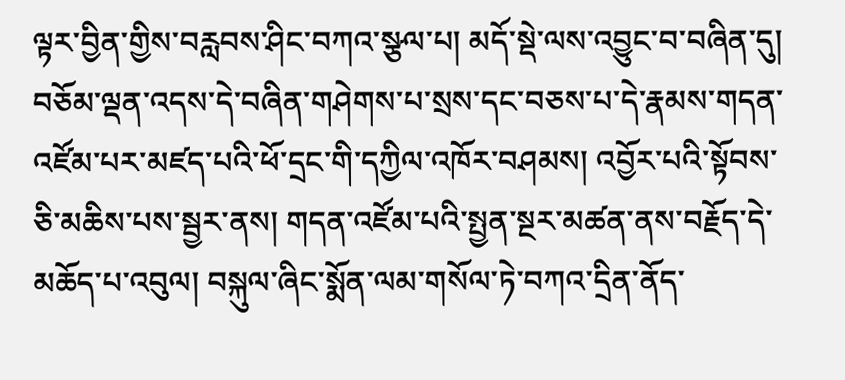ལྟར་བྱིན་གྱིས་བརླབས་ཤིང་བཀའ་སྩལ་པ། མདོ་སྡེ་ལས་འབྱུང་བ་བཞིན་དུ། བཅོམ་ལྡན་འདས་དེ་བཞིན་གཤེགས་པ་སྲས་དང་བཅས་པ་དེ་རྣམས་གདན་འཛོམ་པར་མཛད་པའི་ཕོ་དྲང་གི་དཀྱིལ་འཁོར་བཤམས། འབྱོར་པའི་སྟོབས་ཅི་མཆིས་པས་སྦྱར་ནས། གདན་འཛོམ་པའི་སྤྱན་སྔར་མཚན་ནས་བརྗོད་དེ་མཆོད་པ་འབུལ། བསྐུལ་ཞིང་སྨོན་ལམ་གསོལ་ཏེ་བཀའ་དྲིན་ནོད་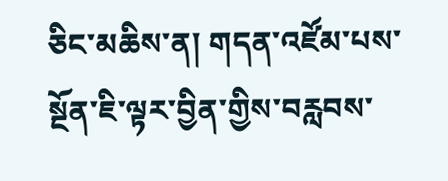ཅིང་མཆིས་ན། གདན་འཛོམ་པས་སྔོན་ཇི་ལྟར་བྱིན་གྱིས་བརླབས་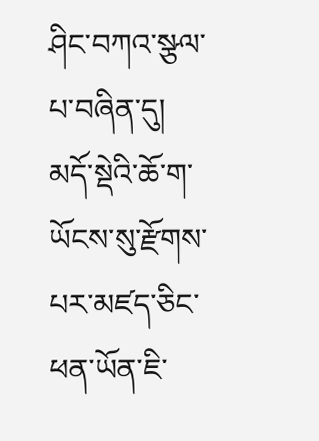ཤིང་བཀའ་སྩལ་པ་བཞིན་དུ། མདོ་སྡེའི་ཆོ་ག་ཡོངས་སུ་རྫོགས་པར་མཛད་ཅིང་ཕན་ཡོན་ཇི་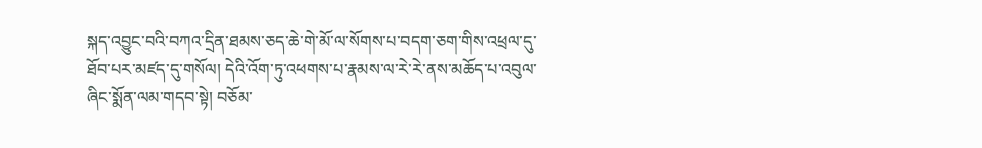སྐད་འབྱུང་བའི་བཀའ་དྲིན་ཐམས་ཅད་ཆེ་གེ་མོ་ལ་སོགས་པ་བདག་ཅག་གིས་འཕྲལ་དུ་ཐོབ་པར་མཛད་དུ་གསོལ། དེའི་འོག་ཏུ་འཕགས་པ་རྣམས་ལ་རེ་རེ་ནས་མཆོད་པ་འབུལ་ཞིང་སྨོན་ལམ་གདབ་སྟེ། བཅོམ་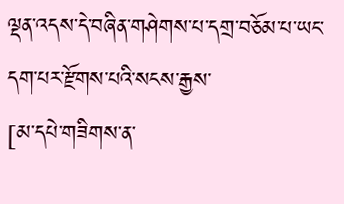ལྡན་འདས་དེ་བཞིན་གཤེགས་པ་དགྲ་བཅོམ་པ་ཡང་དག་པར་རྫོགས་པའི་སངས་རྒྱས་
[མ་དཔེ་གཟིགས་ན་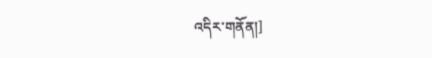འདིར་གནོན།]